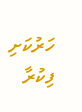ހަރުކަށި ފިކުރާ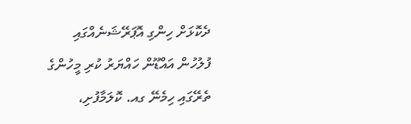ދެކޮޅަށް ހިންގި އޮޕަރޭޝަނެއްގައި ފުލުހުން އައްޑޫން ހައްޔަރު ކުރި މީހުންގެ ތެރޭގައި ހިމެނޭ ގއ. ކޮލަމާފުށި،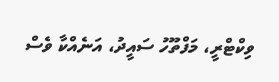ވިކްޓްރީ، މަފްތޫހު ސައީދު، އަނެއްކާ ވެސް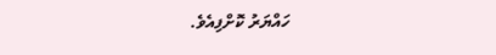ހައްޔަރު ކޮށްފިއެވެ.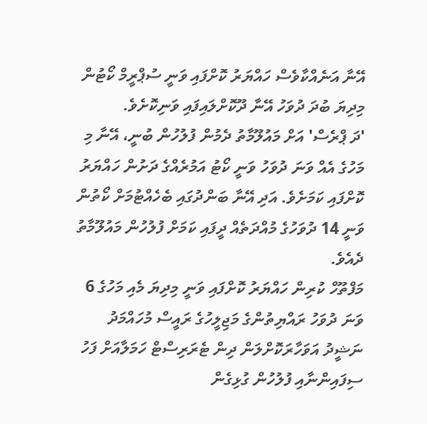އޭނާ އަނެއްކާވެސް ހައްޔަރު ކޮށްފައި ވަނީ ސުޕްރީމް ކޯޓުން މިދިޔަ ބުދަ ދުވަހު އޭނާ ދޫކޮށްލައިފައި ވަނިކޮށެވެ.
'ދަ ޕްރެސް' އަށް މައުލޫމާތު ދެމުން ފުލުހުން ބުނީ، އޭނާ މި މަހުގެ އެއް ވަނަ ދުވަހު ވަނީ ކޯޓު އަމުރެއްގެ ދަށުން ހައްޔަރު ކޮށްފައި ކަމަށެވެ. އަދި އޭނާ ބަންދުގައި ބެހެއްޓުމަށް ކޯތުން ވަނީ 14 ދުވަހުގެ މުއްދަތެއް ދީފައި ކަމަށް ފުލުހުން މައުލޫމާތު ދެއެވެ.
މަފްތޫހް ކުރިން ހައްޔަރު ކޮށްފައި ވަނީ މިދިޔަ މެއި މަހުގެ 6 ވަނަ ދުވަހު ރައްޔިތުންގެ މަޖިލީހުގެ ރައީސް މުހައްމަދު ނަޝީދު އަވަހާރަކޮށްލަން ދިން ޓެރަރިސްޓް ހަމަލާއަށް ފަހު ސިފައިންނާއި ފުލުހުން ގުޅިގެން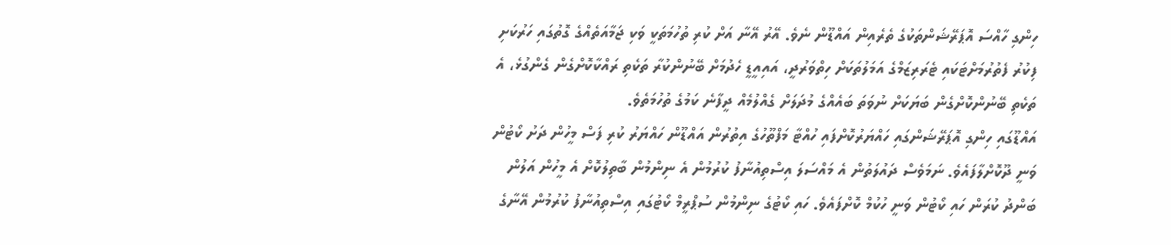ހިންގި ހާއްސަ އޮޕަރޭޝަންތަކުގެ ތެރެއިން އައްޑޫން ނެވެ. އޭރު އޭނާ އަށް ކުރި ތުހުމަތަކީ ވަކި ޖަމާއަތެއްގެ ގޮތުގައި ހަރުކަށި ފިކުރު ފެތުރުމަށްޓަކައި ޓެރަރިޒަމްގެ އަމަލުތަކަށް ހިތްވަރުދީ، އައިއީޑީ ހެދުމަށް ބޭނުންކުރާ ތަކެތި ރައްކާކޮށްގެން ގެންގުޅެ، އެ ތަކެތި ބޭނުންކޮށްގެން ބަޔަކަށް ނުވަތަ ބައެއްގެ މުދަލަށް ގެއްލުމެއް ދީފާނެ ކަމުގެ ތުހުމަތެވެ.
އައްޑޫގައި ހިންގި އޮޕަރޭޝަންގައި ހައްޔަރުކޮށްފައި ހުއްޓާ މަފްތޫހުގެ އިތުރުން އައްޑޫން ހައްޔަރު ކުރި ފަސް މީހުން ދަށު ކޯޓުން ވަނީ ދޫކޮށްލާފައެވެ. ނަމަވެސް ދައުލަތުން އެ މައްސަލަ އިސްތިއުނާފު ކުރުމުން އެ ނިންމުން ބާތިލުކޮށް އެ މީހުން އަލުން ބަންދު ކުރަން ހައި ކޯޓުން ވަނީ ހުކުމް ކޮށްފައެވެ. ހައި ކޯޓުގެ ނިންމުން ސުޕްރީމް ކޯޓުގައި އިސްތިއުނާފު ކުރުމުން އޭނާގެ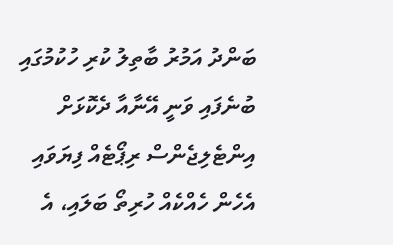ބަންދު އަމުރު ބާތިލު ކުރި ހުކުމުގައި ބުނެފައި ވަނީ އޭނާއާ ދެކޮޅަށް އިންޓެލިޖެންސް ރިޕޯޓެއް ފިޔަވައި އެހެން ހެއްކެއް ހުރިތޯ ބަލައި، އެ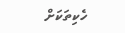ހެކިތަކަށް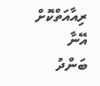ރިއާއަތްކޮށް އޭނާ ބަންދު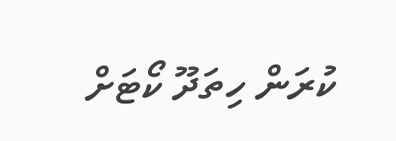ކުރަން ހިތަދޫ ކޯޓަށް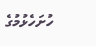ހުށަހެޅުމުގެ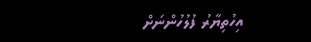އިހުތިޔާރު ފުލުހުންނަށް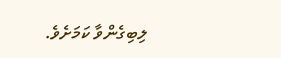ލިބިގެންވާ ކަމަށެވެ.